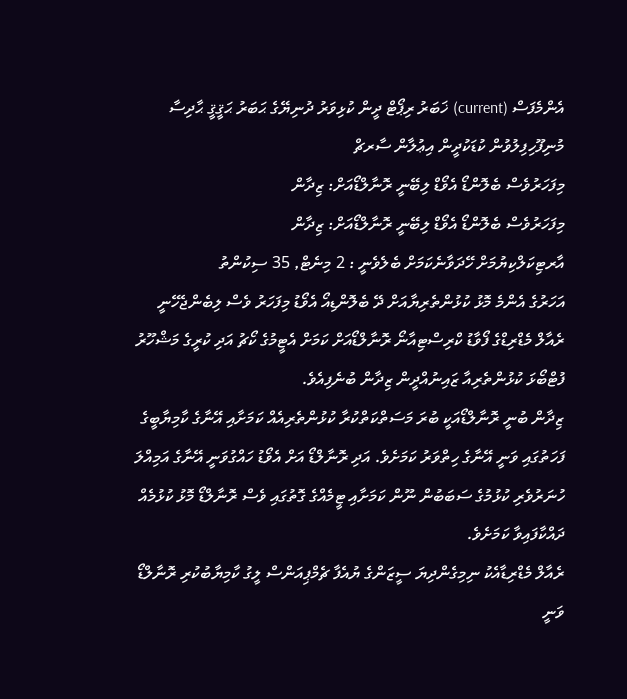އެންމެފަސް (current) ޚަބަރު ރިޕޯޓް ދީން ކުޅިވަރު ދުނިޔޭގެ ޙަބަރު ޙަޤީޤީ ޙާދިސާ މުނިފޫހިފިލުވުން ކުޑަކުދީން އިޢުލާން ސާރޗް
މިފަހަރުވެސް ބެލޮންޑޯ އެވޯޑް ލިބޭނީ ރޮނާލްޑޯއަށް: ޒިދާން
މިފަހަރުވެސް ބެލޮންޑޯ އެވޯޑް ލިބޭނީ ރޮނާލްޑޯއަށް: ޒިދާން
އާރޓިކަލްކިޔުމަށް ހޭދަވާނެކަމަށް ބެލެވެނީ : 2 މިނެޓް, 35 ސިކުންތު
އަހަރުގެ އެންމެ މޮޅު ކުޅުންތެރިޔާއަށް ދޭ ބެލޮންޑިއޯ އެވޯޑު މިފަހަރު ވެސް ލިބެންޖެހޭނީ ރެއާލް މެޑްރިޑްގެ ފޯވާޑު ކްރިސްޓިއާނޯ ރޮނާލްޑޯއަށް ކަމަށް އެޓީމުގެ ކޯޗު އަދި ކުރީގެ މަޝްހޫރު ފުޓްބޯޅަ ކުޅުންތެރިއާ ޒައިނުއްދީން ޒިދާން ބުނެފިއެވެ.
ޒިދާން ބުނީ ރޮނާލްޑޯއަކީ ބުރަ މަސަތްކަތްކުރާ ކުޅުންތެރިއެއް ކަމަށާއި އޭނާގެ ކާމިޔާބީގެ ފަހަތުގައި ވަނީ އޭނާގެ ހިތްވަރު ކަމަށެވެ. އަދި ރޮނާލްޑޯ އަށް އެވޯޑު ހައްގުވަނީ އޭނާގެ އަމިއްލަ ހުނަރުވެރި ކުޅުމުގެ ސަބަބުން ނޫން ކަމަށާއި ޓީމެއްގެ ގޮތުގައި ވެސް ރޮނާލްޑޯ މޮޅު ކުޅުމެއް ދައްކާފައިވާ ކަމަށެވެ.
ރެއާލް މެޑްރިޑާއެކު ނިމިގެންދިޔަ ސީޒަންގެ ޔުއެފާ ޗެމްޕިއަންސް ލީގު ކާމިޔާބުކުރި ރޮނާލްޑޯ ވަނީ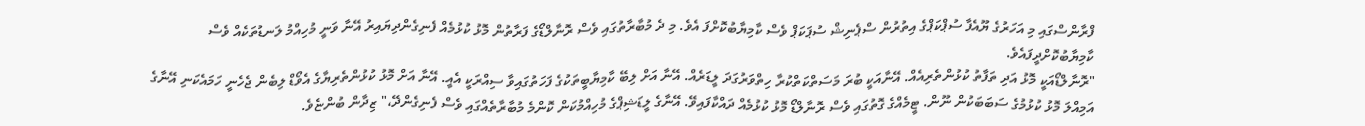ފްރާންސްގައި މި އަހަރުގެ ޔޫއެފާ ސުޕްކަޕްގެ އިތުރުން ސްޕެނިޝް ސުޕަކަޕް ވެސް ކާމިޔާބުކޮށްފަ އެވެ. މި ދެ މުބާރާތުގައި ވެސް ރޮނާލްޑޯގެ ފަރާތުން މޮޅު ކުޅުމެއް ފެނިގެންދިޔައިރު އޭނާ ވަނީ މުހިއްމު ލަނޑުތަކެއް ވެސް ކާމިޔާބުކޮށްދީފައެވެ.
"ރޮނާލްޑޯއަކީ މޮޅު އަދި ތަފާތު ކުޅުންތެރިއެއް. އޭނާއަކީ ބުރަ މަސަތްކަތްކުރާ ހިތްވަރުގަދަ ލީޑަރެއް. އޭނާ އަށް ލިބޭ ކާމިޔާބީތަކުގެ ފަހަތުގައިވާ ސިއްރަކީ އެއީ. އޭނާ އަށް މޮޅު ކުޅުންތެރިޔާގެ އެވޯޑް ލިބެން ޖެހެނީ ހަމައެކަނި އޭނާގެ އަމިއްލަ މޮޅު ކުޅުމުގެ ސަބަބަކުން ނޫން. ޓީމެއްގެ ގޮތުގައި ވެސް ރޮނާލްޑޯ މޮޅު ކުޅުމެއް ދައްކާފައިވޭ. އޭނާގެ ލީޑަޝިޕްގެ މުހިއްމުކަން ކޮންމެ މުބާރާތެއްގައި ވެސް ފެނިގެންދޭ،" ޒިދާން ބުންޏެވެ.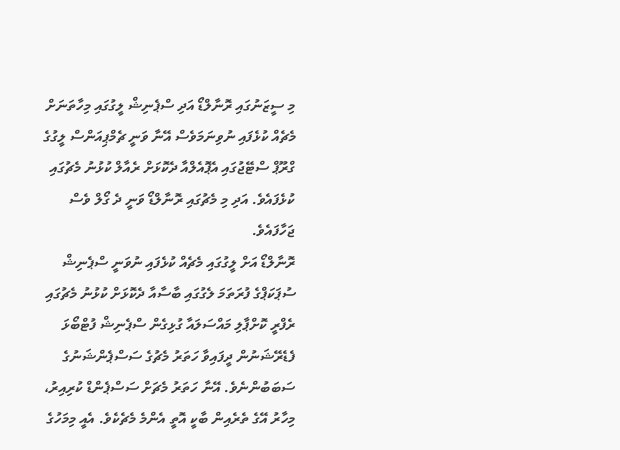މި ސީޒަނުގައި ރޮނާލްޑޯ އަދި ސްޕެނިޝް ލީގުގައި މިހާތަނަށް މެޗެއް ކުޅެފައި ނުވިނަމަވެސް އޭނާ ވަނީ ޗެމްޕިއަންސް ލީގުގެ ގްރޫޕް ސްޓޭޖުގައި އެޕޮއެލްއާ ދެކޮޅަށް ރެއާލް ކުޅުނު މެޗުގައި ކުޅެފައެވެ. އަދި މި މެޗުގައި ރޮނާލްޑޯ ވަނީ ދެ ގޯލް ވެސް ޖަހާފައެވެ.
ރޮނާލްޑޯ އަށް ލީގުގައި މެޗެއް ކުޅެފައި ނުވަނީ ސްޕެނިޝް ސުޕަކަޕްގެ ފުރަތަމަ ލެގުގައި ބާސާއާ ދެކޮޅަށް ކުޅުނު މެޗުގައި ރެފްރީ ކޮށްޕާލި މައްސަލައާ ގުޅިގެން ސްޕެނިޝް ފުޓްބޯޅަ ފެޑެރޭޝަނުން ދީފައިވާ ހަތަރު މެޗުގެ ސަސްޕެންޝަނުގެ ސަބަބުންނެވެ. އޭނާ ހަތަރު މެޗަށް ސަސްޕެންޑް ކުރިއިރު، މިހާރު އޭގެ ތެރެއިން ބާކީ އޮތީ އެންމެ މެޗެކެވެ. އެއީ މިމަހުގެ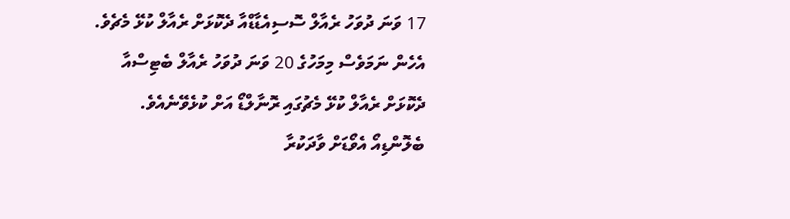17 ވަނަ ދުވަހު ރެއާލް ސޮސިއެޑާޑްއާ ދެކޮޅަށް ރެއާލް ކުޅޭ މެޗެވެ.
އެހެން ނަމަވެސް މިމަހުގެ 20 ވަނަ ދުވަހު ރެއާލް ބެޓިސްއާ ދެކޮޅަށް ރެއާލް ކުޅޭ މެޗުގައި ރޮނާލްޑޯ އަށް ކުޅެވޭނެއެވެ.
ބެލޮންޑިއޯ އެވޯޑަށް ވާދަކުރާ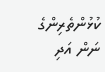ކުޅުންތެރިންގެ ނަން އަދި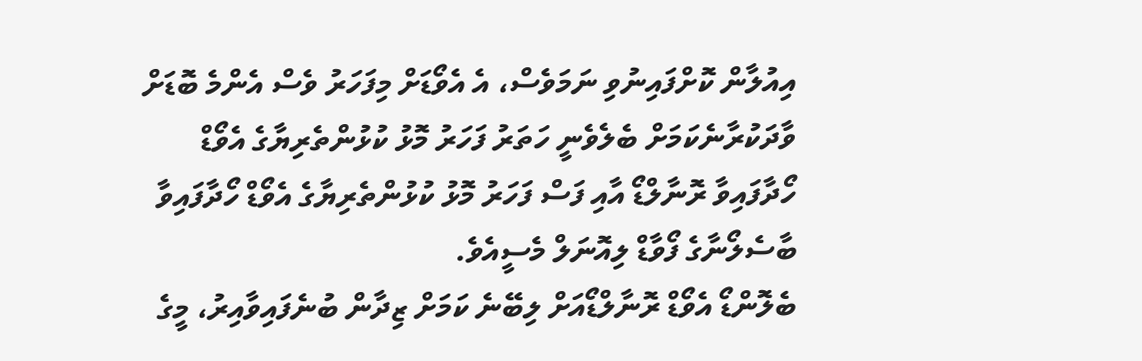އިއުލާން ކޮށްފައިނުވި ނަމަވެސް، އެ އެވޯޑަށް މިފަހަރު ވެސް އެންމެ ބޮޑަށް ވާދަކުރާނެކަމަށް ބެލެވެނީ ހަތަރު ފަހަރު މޮޅު ކުޅުންތެރިޔާގެ އެވޯޑް ހޯދާފައިވާ ރޮނާލްޑޯ އާއި ފަސް ފަހަރު މޮޅު ކުޅުންތެރިޔާގެ އެވޯޑް ހޯދާފައިވާ ބާސެލޯނާގެ ފޯވާޑް ލިއޮނަލް މެސީއެވެ.
ބެލޮންޑޯ އެވޯޑް ރޮނާލްޑޯއަށް ލިބޭނެ ކަމަށް ޒިދާން ބުނެފައިވާއިރު، މީގެ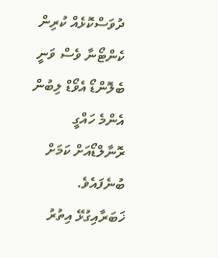ދުވަސްކޮޅެއް ކުރިން ކެންޓޯނާ ވެސް ވަނީ ބެލޮންޑޯ އެވޯޑް ލިބުން އެންމެ ހައްގީ ރޮނާލްޑޯއަށް ކަމަށް ބުނެފައެވެ.
ޚަބަރާއިގުޅޭ އިތުރު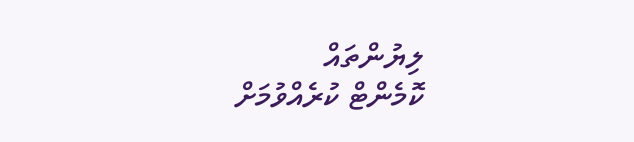ލިޔުންތައް
ކޮމެންޓް ކުރެއްވުމަށް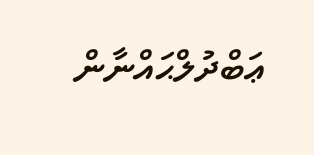ޢަބްދުލްޙައްނާން